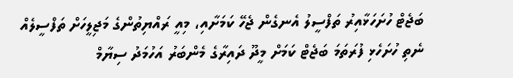ބަޖެޓް ހުށަހަޅާއިރު ތަފްސީލު އެނގެން ޖެހޭ ކަމަށާއި، މިއީ ރައްޔިތުންގެ މަޖިލީހަށް ތަފްސީލެއް ނެތި ހުށަހެޅި ފުރަތަމަ ބަޖެޓް ކަމަށް މީދޫ ދައިރާގެ މެންބަރު އަހުމަދު ސިޔާމް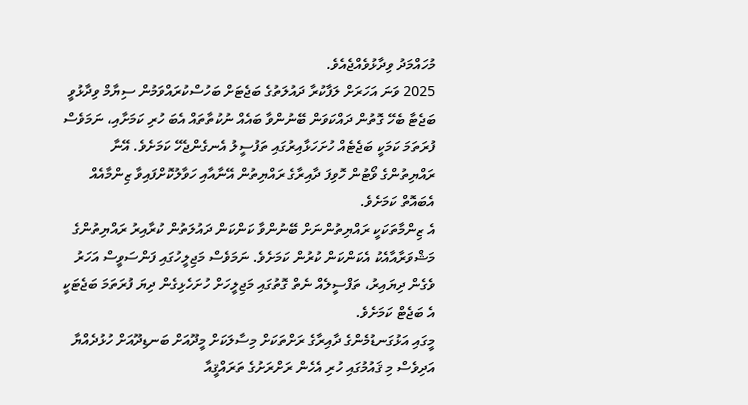މުހައްމަދު ވިދާޅުވެއްޖެއެވެ.
2025 ވަނަ އަހަރަށް ލަފާކުރާ ދައުލަތުގެ ބަޖެޓަށް ބަހުސްކުރައްވަމުން ސިޔާމް ވިދާޅުވީ ބަޖެޓާ ބެހޭ ގޮތުން ދައްކަވަން ބޭނުންވާ ބައެއް ނުކުތާތައް އެބަ ހުރި ކަމަށާއި، ނަމަވެސް ފުރަތަމަ ކަމަކީ ބަޖެޓެއް ހުށަހަޅާއިރުގައި ތަފުސީލު އެނގެންޖެހޭ ކަމަށެވެ. އޭނާ ރައްޔިތުންގެ ވޯޓުން ހޮވިފަ ދާއިރާގެ ރައްޔިތުން އޭނާއާއި ހަވާލުކޮށްފައިވާ ޒިންމާއެއް އެބައޮތް ކަމަށެވެ.
އެ ޒިންމާތަކަކީ ރައްޔިތުންނަށް ބޭނުންވާ ކަންކަން ދައުލަތުން ކުރާއިރު ރައްޔިތުންގެ މަޝްވަރާއާއެކު އެކަންކަން ކުރުން ކަމަށެވެ. ނަމަވެސް މަޖިލީހުގައި ފަންސަވީސް އަހަރު ވެގެން ދިޔައިރު، ތަފްސީލެއް ނެތް ގޮތުގައި މަޖިލީހަށް ހުށަހެޅިގެން ދިޔަ ފުރަތަމަ ބަޖެޓަކީ އެ ބަޖެޓް ކަމަށެވެ.
މީގައި އަޅުގަނޑުމެންގެ ދާއިރާގެ ރަށްތަކަށް މިސާލަކަށް މީދޫއަށް ބަނޑިދޫއަށް ހުޅުދެއްޔާ އަދިވެސް މި ޤައުމުގައި ހުރި އެހެން ރަށްރަށުގެ ތަރައްޤީއާ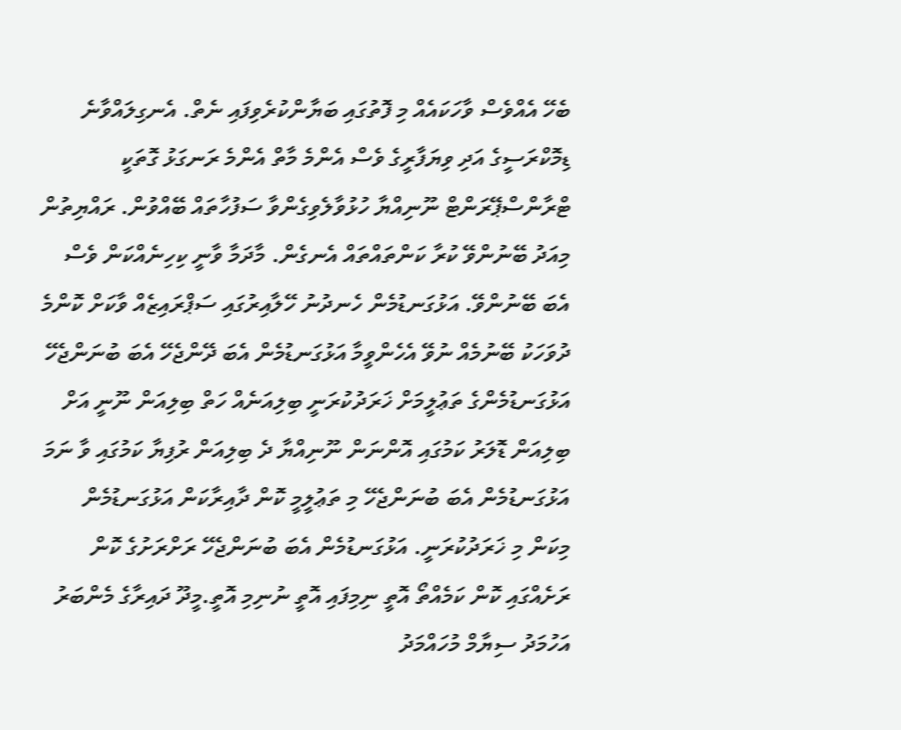ބެހޭ އެއްވެސް ވާހަކައެއް މި ފޮތުގައި ބަޔާންކުރެވިފައި ނެތް. އެނގިލައްވާނެ ޑިމޮކްރަސީގެ އަދި ވިޔަފާރީގެ ވެސް އެންމެ މާތް އެންމެ ރަނގަޅު ގޮތަކީ ޓްރާންސްޕޭރަންޓް ނޫނިއްޔާ ހުޅުވާލެވިގެންވާ ސަފުހާތައް ބޭއްވުން. ރައްޔިތުން މިއަދު ބޭނުންވޭ ކުރާ ކަންތައްތައް އެނގެން. މާދަމާ ވާނީ ކިހިނެއްކަން ވެސް އެބަ ބޭނުންވޭ. އަޅުގަނޑުމެން ހެނދުނު ހޭލާއިރުގައި ސަޕްރައިޒެއް ވާކަށް ކޮންމެ ދުވަހަކު ބޭނުމެއް ނުވޭ އެހެންވީމާ އަޅުގަނޑުމެން އެބަ ދޭންޖެހޭ އެބަ ބުނަންޖެހޭ އަޅުގަނޑުމެންގެ ތަޢުލީމަށް ޚަރަދުކުރަނީ ބިލިއަނެއް ހަތް ބިލިއަން ނޫނީ އަށް ބިލިއަން ޑޮލަރު ކަމުގައި އޮންނަން ނޫނިއްޔާ ދެ ބިލިއަން ރުފިޔާ ކަމުގައި ވާ ނަމަ އަޅުގަނޑުމެން އެބަ ބުނަންޖެހޭ މި ތަޢުލީމީ ކޮން ދާއިރާކަން އަޅުގަނޑުމެން މިކަން މި ޚަރަދުކުރަނީ. އަޅުގަނޑުމެން އެބަ ބުނަންޖެހޭ ރަށްރަށުގެ ކޮން ރަށެއްގައި ކޮން ކަމެއްތޯ އޮތީ ނިމިފައި އޮތީ ނުނިމި އޮތީ.މީދޫ ދައިރާގެ މެންބަރު އަހުމަދު ސިޔާމް މުހައްމަދު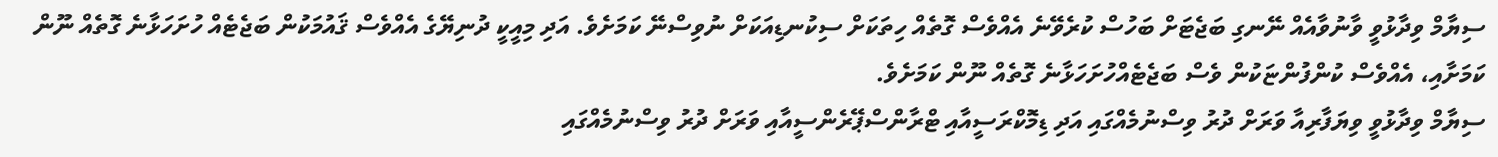ސިޔާމް ވިދާޅުވީ ވާނުވާއެއް ނޭނގި ބަޖެޓަށް ބަހުސް ކުރެވޭނެ އެއްވެސް ގޮތެއް ހިތަކަށް ސިކުނޑިއަކަށް ނުވިސްނޭ ކަމަށެވެ. އަދި މިއީކީ ދުނިޔޭގެ އެއްވެސް ޤައުމަކުން ބަޖެޓެއް ހުށަހަޅާނެ ގޮތެއް ނޫން ކަމަށާއި، އެއްވެސް ކުންފުންޏަކުން ވެސް ބަޖެޓެއްހުށަހަޅާނެ ގޮތެއް ނޫން ކަމަށެވެ.
ސިޔާމް ވިދާޅުވީ ވިޔަފާރިއާ ވަރަށް ދުރު ވިސްނުމެއްގައި އަދި ޑިމޮކްރަސީއާއި ޓްރާންސްޕޭރެންސީއާއި ވަރަށް ދުރު ވިސްނުމެއްގައި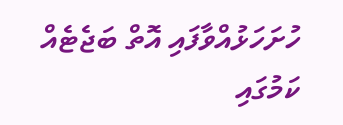ހުށަހަޅުއްވާފައި އޮތް ބަޖެޓެއް ކަމުގައި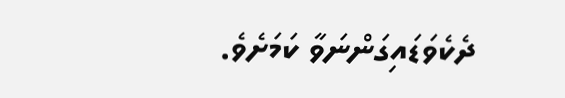ދެކެވަޑައިގަންނަވާ ކަމަށެވެ.